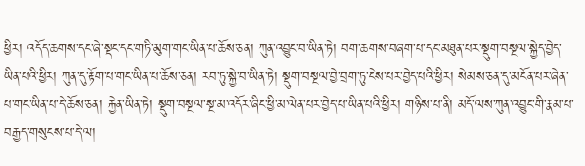ཕྱིར། འདོད་ཆགས་དང་ཞེ་སྡང་དང་གཏི་མུག་གང་ཡིན་པ་ཆོས་ཅན། ཀུན་འབྱུང་བ་ཡིན་ཏེ། བག་ཆགས་བཞག་པ་དང་མཐུན་པར་སྡུག་བསྔལ་སྐྱེད་བྱེད་ཡིན་པའི་ཕྱིར། ཀུན་དུ་རྟོག་པ་གང་ཡིན་པ་ཆོས་ཅན། རབ་ཏུ་སྐྱེ་བ་ཡིན་ཏེ། སྡུག་བསྔལ་བྱེ་བྲག་ཏུ་ངེས་པར་བྱེད་པའི་ཕྱིར། སེམས་ཅན་དུ་མངོན་པར་ཞེན་པ་གང་ཡིན་པ་དེ་ཆོས་ཅན། རྐྱེན་ཡིན་ཏེ། སྡུག་བསྔལ་སྔ་མ་འདོར་ཞིང་ཕྱི་མ་ལེན་པར་བྱེད་པ་ཡིན་པའི་ཕྱིར། གཉིས་པ་ནི། མདོ་ལས་ཀུན་འབྱུང་གི་རྣམ་པ་བརྒྱད་གསུངས་པ་དེ་ལ།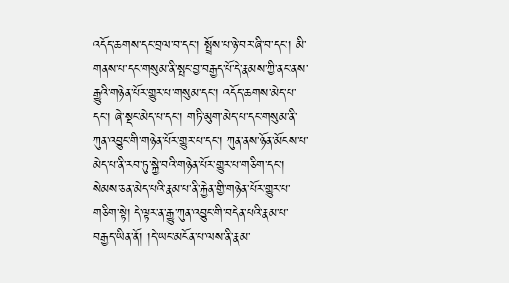འདོད་ཆགས་དང་བྲལ་བ་དང་། སྤྲོས་པ་ཉེ་བར་ཞི་བ་དང་། མི་གནས་པ་དང་གསུམ་ནི་སྤང་བྱ་བརྒྱད་པོ་དེ་རྣམས་ཀྱི་ནང་ནས་རྒྱུའི་གཉེན་པོར་གྱུར་པ་གསུམ་དང་། འདོད་ཆགས་མེད་པ་དང་། ཞེ་སྡང་མེད་པ་དང་། གཏི་མུག་མེད་པ་དང་གསུམ་ནི་ཀུན་འབྱུང་གི་གཉེན་པོར་གྱུར་པ་དང་། ཀུན་ནས་ཉོན་མོངས་པ་མེད་པ་ནི་རབ་ཏུ་སྐྱེ་བའི་གཉེན་པོར་གྱུར་པ་གཅིག་དང་། སེམས་ཅན་མེད་པའི་རྣམ་པ་ནི་རྐྱེན་གྱི་གཉེན་པོར་གྱུར་པ་གཅིག་སྟེ། དེ་ལྟར་ན་རྒྱུ་ཀུན་འབྱུང་གི་བདེན་པའི་རྣམ་པ་བརྒྱད་ཡིན་ནོ། །དེ་ཡང་མངོན་པ་ལས་ནི་རྣམ་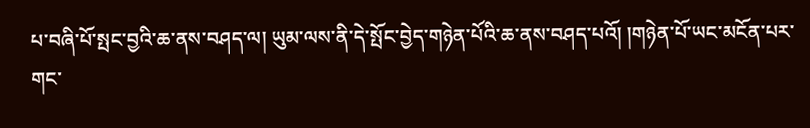པ་བཞི་པོ་སྤང་བྱའི་ཆ་ནས་བཤད་ལ། ཡུམ་ལས་ནི་དེ་སྤོང་བྱེད་གཉེན་པོའི་ཆ་ནས་བཤད་པའོ། །གཉེན་པོ་ཡང་མངོན་པར་གང་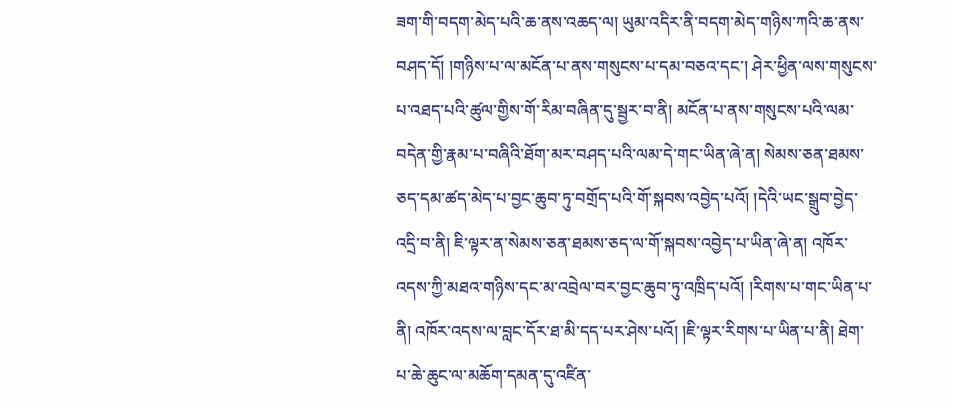ཟག་གི་བདག་མེད་པའི་ཆ་ནས་འཆད་ལ། ཡུམ་འདིར་ནི་བདག་མེད་གཉིས་ཀའི་ཆ་ནས་བཤད་དོ། །གཉིས་པ་ལ་མངོན་པ་ནས་གསུངས་པ་དམ་བཅའ་དང་། ཤེར་ཕྱིན་ལས་གསུངས་པ་འཐད་པའི་ཚུལ་གྱིས་གོ་རིམ་བཞིན་དུ་སྦྱར་བ་ནི། མངོན་པ་ནས་གསུངས་པའི་ལམ་བདེན་གྱི་རྣམ་པ་བཞིའི་ཐོག་མར་བཤད་པའི་ལམ་དེ་གང་ཡིན་ཞེ་ན། སེམས་ཅན་ཐམས་ཅད་དམ་ཚད་མེད་པ་བྱང་ཆུབ་ཏུ་བགྲོད་པའི་གོ་སྐབས་འབྱེད་པའོ། །དེའི་ཡང་སྒྲུབ་བྱེད་འདྲི་བ་ནི། ཇི་ལྟར་ན་སེམས་ཅན་ཐམས་ཅད་ལ་གོ་སྐབས་འབྱེད་པ་ཡིན་ཞེ་ན། འཁོར་འདས་ཀྱི་མཐའ་གཉིས་དང་མ་འབྲེལ་བར་བྱང་ཆུབ་ཏུ་འཁྲིད་པའོ། །རིགས་པ་གང་ཡིན་པ་ནི། འཁོར་འདས་ལ་བླང་དོར་ཐ་མི་དད་པར་ཤེས་པའོ། །ཇི་ལྟར་རིགས་པ་ཡིན་པ་ནི། ཐེག་པ་ཆེ་ཆུང་ལ་མཆོག་དམན་དུ་འཛིན་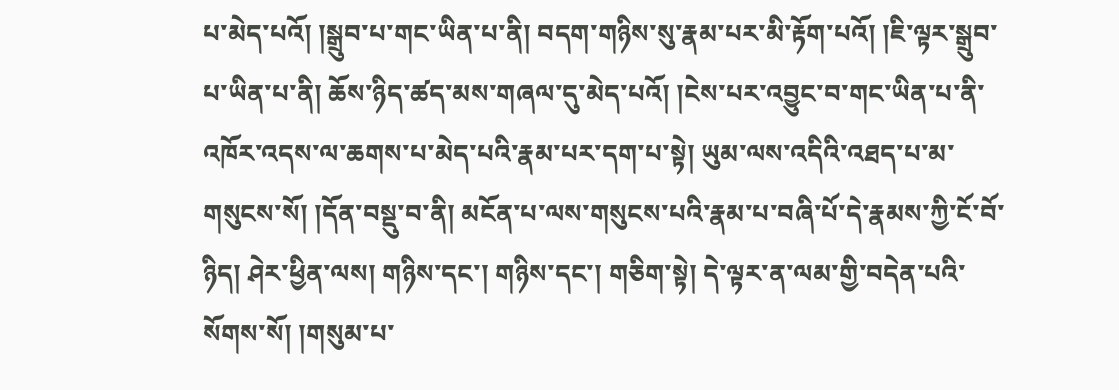པ་མེད་པའོ། །སྒྲུབ་པ་གང་ཡིན་པ་ནི། བདག་གཉིས་སུ་རྣམ་པར་མི་རྟོག་པའོ། །ཇི་ལྟར་སྒྲུབ་པ་ཡིན་པ་ནི། ཆོས་ཉིད་ཚད་མས་གཞལ་དུ་མེད་པའོ། །ངེས་པར་འབྱུང་བ་གང་ཡིན་པ་ནི་འཁོར་འདས་ལ་ཆགས་པ་མེད་པའི་རྣམ་པར་དག་པ་སྟེ། ཡུམ་ལས་འདིའི་འཐད་པ་མ་གསུངས་སོ། །དོན་བསྡུ་བ་ནི། མངོན་པ་ལས་གསུངས་པའི་རྣམ་པ་བཞི་པོ་དེ་རྣམས་ཀྱི་ངོ་བོ་ཉིད། ཤེར་ཕྱིན་ལས། གཉིས་དང་། གཉིས་དང་། གཅིག་སྟེ། དེ་ལྟར་ན་ལམ་གྱི་བདེན་པའི་སོགས་སོ། །གསུམ་པ་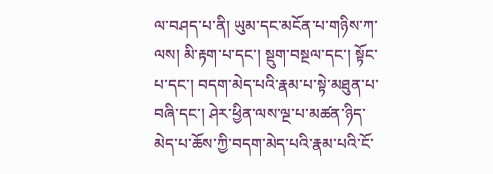ལ་བཤད་པ་ནི། ཡུམ་དང་མངོན་པ་གཉིས་ཀ་ལས། མི་རྟག་པ་དང་། སྡུག་བསྔལ་དང་། སྟོང་པ་དང་། བདག་མེད་པའི་རྣམ་པ་སྟེ་མཐུན་པ་བཞི་དང་། ཤེར་ཕྱིན་ལས་ལྔ་པ་མཚན་ཉིད་མེད་པ་ཆོས་ཀྱི་བདག་མེད་པའི་རྣམ་པའི་ངོ་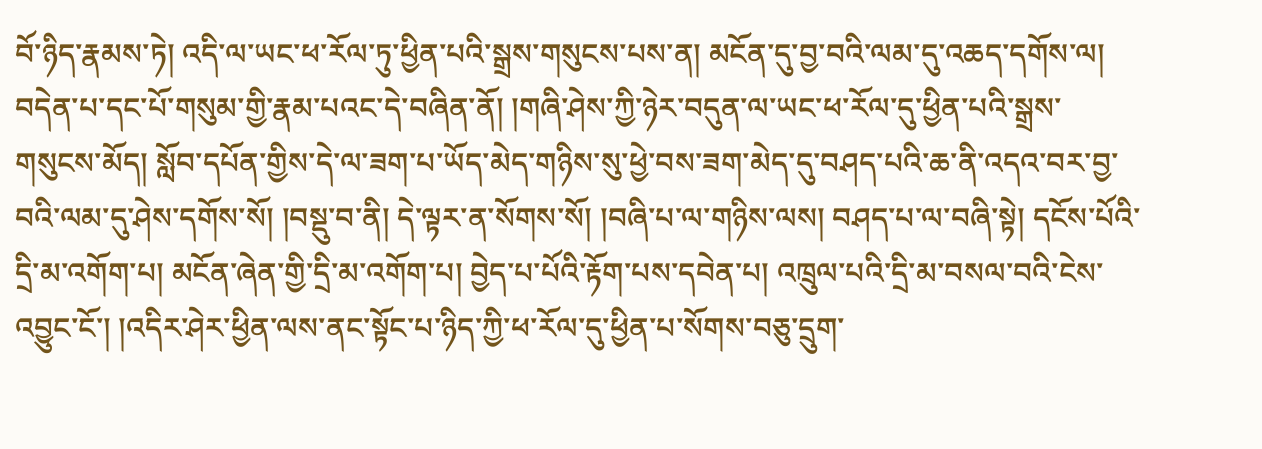བོ་ཉིད་རྣམས་ཏེ། འདི་ལ་ཡང་ཕ་རོལ་ཏུ་ཕྱིན་པའི་སྒྲས་གསུངས་པས་ན། མངོན་དུ་བྱ་བའི་ལམ་དུ་འཆད་དགོས་ལ། བདེན་པ་དང་པོ་གསུམ་གྱི་རྣམ་པའང་དེ་བཞིན་ནོ། །གཞི་ཤེས་ཀྱི་ཉེར་བདུན་ལ་ཡང་ཕ་རོལ་དུ་ཕྱིན་པའི་སྒྲས་གསུངས་མོད། སློབ་དཔོན་གྱིས་དེ་ལ་ཟག་པ་ཡོད་མེད་གཉིས་སུ་ཕྱེ་བས་ཟག་མེད་དུ་བཤད་པའི་ཆ་ནི་འདའ་བར་བྱ་བའི་ལམ་དུ་ཤེས་དགོས་སོ། །བསྡུ་བ་ནི། དེ་ལྟར་ན་སོགས་སོ། །བཞི་པ་ལ་གཉིས་ལས། བཤད་པ་ལ་བཞི་སྟེ། དངོས་པོའི་དྲི་མ་འགོག་པ། མངོན་ཞེན་གྱི་དྲི་མ་འགོག་པ། བྱེད་པ་པོའི་རྟོག་པས་དབེན་པ། འཁྲུལ་པའི་དྲི་མ་བསལ་བའི་ངེས་འབྱུང་ངོ་། །འདིར་ཤེར་ཕྱིན་ལས་ནང་སྟོང་པ་ཉིད་ཀྱི་ཕ་རོལ་དུ་ཕྱིན་པ་སོགས་བཅུ་དྲུག་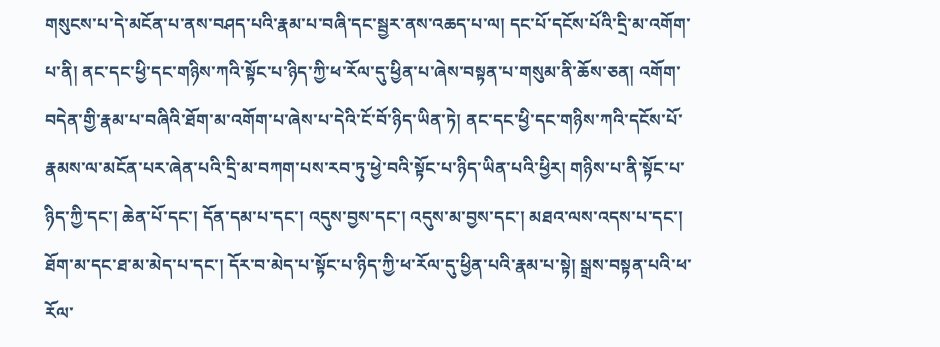གསུངས་པ་དེ་མངོན་པ་ནས་བཤད་པའི་རྣམ་པ་བཞི་དང་སྦྱར་ནས་འཆད་པ་ལ། དང་པོ་དངོས་པོའི་དྲི་མ་འགོག་པ་ནི། ནང་དང་ཕྱི་དང་གཉིས་ཀའི་སྟོང་པ་ཉིད་ཀྱི་ཕ་རོལ་དུ་ཕྱིན་པ་ཞེས་བསྟན་པ་གསུམ་ནི་ཆོས་ཅན། འགོག་བདེན་གྱི་རྣམ་པ་བཞིའི་ཐོག་མ་འགོག་པ་ཞེས་པ་དེའི་ངོ་བོ་ཉིད་ཡིན་ཏེ། ནང་དང་ཕྱི་དང་གཉིས་ཀའི་དངོས་པོ་རྣམས་ལ་མངོན་པར་ཞེན་པའི་དྲི་མ་བཀག་པས་རབ་ཏུ་ཕྱེ་བའི་སྟོང་པ་ཉིད་ཡིན་པའི་ཕྱིར། གཉིས་པ་ནི་སྟོང་པ་ཉིད་ཀྱི་དང་། ཆེན་པོ་དང་། དོན་དམ་པ་དང་། འདུས་བྱས་དང་། འདུས་མ་བྱས་དང་། མཐའ་ལས་འདས་པ་དང་། ཐོག་མ་དང་ཐ་མ་མེད་པ་དང་། དོར་བ་མེད་པ་སྟོང་པ་ཉིད་ཀྱི་ཕ་རོལ་དུ་ཕྱིན་པའི་རྣམ་པ་སྟེ། སྒྲས་བསྟན་པའི་ཕ་རོལ་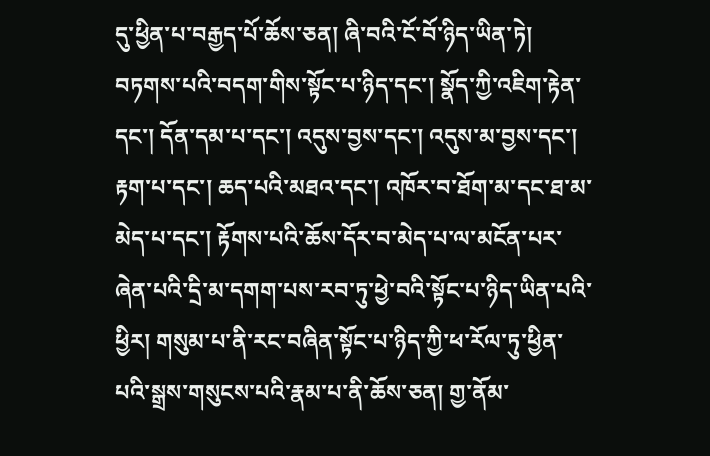དུ་ཕྱིན་པ་བརྒྱད་པོ་ཆོས་ཅན། ཞི་བའི་ངོ་བོ་ཉིད་ཡིན་ཏེ། བཏགས་པའི་བདག་གིས་སྟོང་པ་ཉིད་དང་། སྣོད་ཀྱི་འཇིག་རྟེན་དང་། དོན་དམ་པ་དང་། འདུས་བྱས་དང་། འདུས་མ་བྱས་དང་། རྟག་པ་དང་། ཆད་པའི་མཐའ་དང་། འཁོར་བ་ཐོག་མ་དང་ཐ་མ་མེད་པ་དང་། རྟོགས་པའི་ཆོས་དོར་བ་མེད་པ་ལ་མངོན་པར་ཞེན་པའི་དྲི་མ་དགག་པས་རབ་ཏུ་ཕྱེ་བའི་སྟོང་པ་ཉིད་ཡིན་པའི་ཕྱིར། གསུམ་པ་ནི་རང་བཞིན་སྟོང་པ་ཉིད་ཀྱི་ཕ་རོལ་ཏུ་ཕྱིན་པའི་སྒྲས་གསུངས་པའི་རྣམ་པ་ནི་ཆོས་ཅན། གྱ་ནོམ་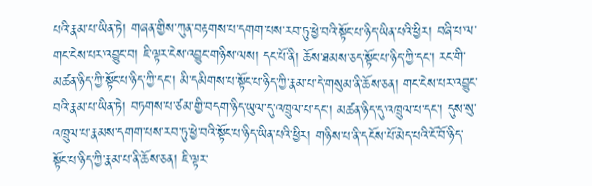པའི་རྣམ་པ་ཡིན་ཏེ། གཞན་གྱིས་ཀུན་བརྟགས་པ་དགག་པས་རབ་ཏུ་ཕྱེ་བའི་སྟོང་པ་ཉིད་ཡིན་པའི་ཕྱིར། བཞི་པ་ལ་གང་ངེས་པར་འབྱུང་བ། ཇི་ལྟར་ངེས་འབྱུང་གཉིས་ལས། དང་པོ་ནི། ཆོས་ཐམས་ཅད་སྟོང་པ་ཉིད་ཀྱི་དང་། རང་གི་མཚན་ཉིད་ཀྱི་སྟོང་པ་ཉིད་ཀྱི་དང་། མི་དམིགས་པ་སྟོང་པ་ཉིད་ཀྱི་རྣམ་པ་དེ་གསུམ་ནི་ཆོས་ཅན། གང་ངེས་པར་འབྱུང་བའི་རྣམ་པ་ཡིན་ཏེ། བཏགས་པ་ཙམ་གྱི་བདག་ཉིད་ཡུལ་དུ་འཁྲུལ་པ་དང་། མཚན་ཉིད་དུ་འཁྲུལ་པ་དང་། དུས་སུ་འཁྲུལ་པ་རྣམས་དགག་པས་རབ་ཏུ་ཕྱེ་བའི་སྟོང་པ་ཉིད་ཡིན་པའི་ཕྱིར། གཉིས་པ་ནི་དངོས་པོ་མེད་པའི་ངོ་བོ་ཉིད་སྟོང་པ་ཉིད་ཀྱི་རྣམ་པ་ནི་ཆོས་ཅན། ཇི་ལྟར་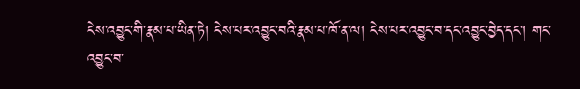ངེས་འབྱུང་གི་རྣམ་པ་ཡིན་ཏེ། ངེས་པར་འབྱུང་བའི་རྣམ་པ་ཁོ་ན་ལ། ངེས་པར་འབྱུང་བ་དང་འབྱུང་བྱེད་དང་། གང་འབྱུང་བ་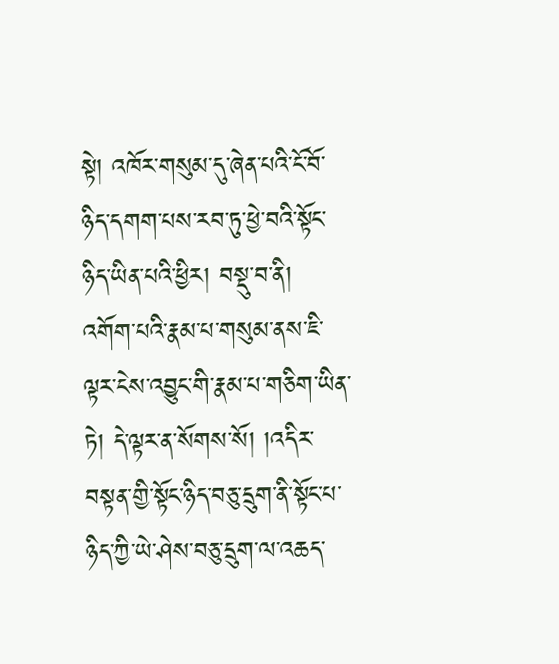སྟེ། འཁོར་གསུམ་དུ་ཞེན་པའི་ངོ་བོ་ཉིད་དགག་པས་རབ་ཏུ་ཕྱེ་བའི་སྟོང་ཉིད་ཡིན་པའི་ཕྱིར། བསྡུ་བ་ནི། འགོག་པའི་རྣམ་པ་གསུམ་ནས་ཇི་ལྟར་ངེས་འབྱུང་གི་རྣམ་པ་གཅིག་ཡིན་ཏེ། དེ་ལྟར་ན་སོགས་སོ། །འདིར་བསྟན་གྱི་སྟོང་ཉིད་བཅུ་དྲུག་ནི་སྟོང་པ་ཉིད་ཀྱི་ཡེ་ཤེས་བཅུ་དྲུག་ལ་འཆད་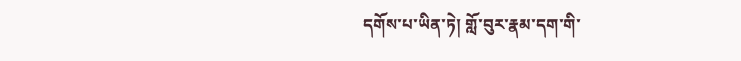དགོས་པ་ཡིན་ཏེ། གློ་བུར་རྣམ་དག་གི་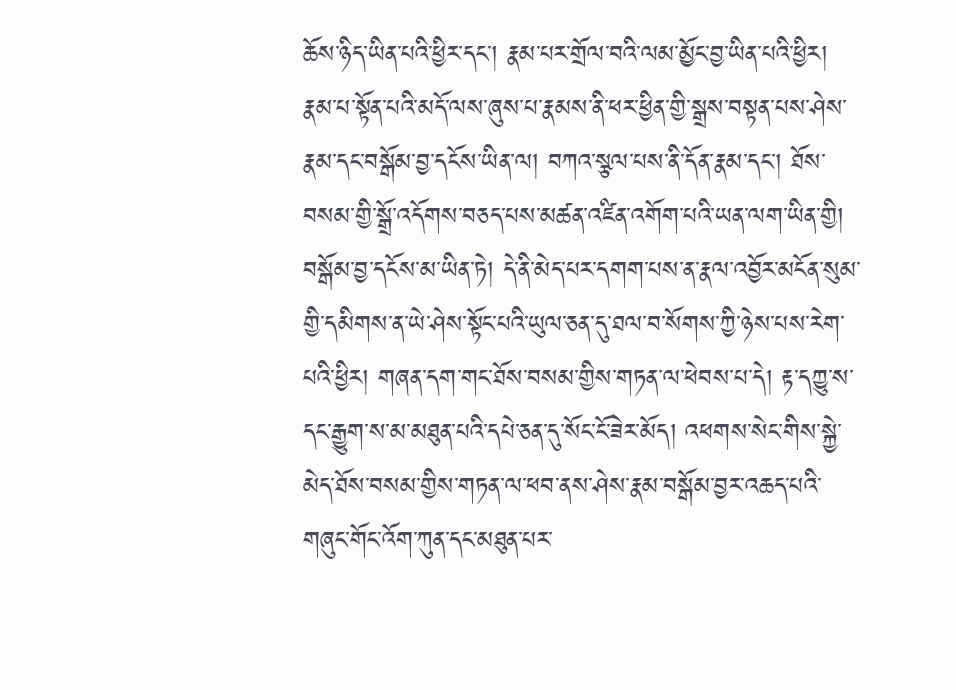ཆོས་ཉིད་ཡིན་པའི་ཕྱིར་དང་། རྣམ་པར་གྲོལ་བའི་ལམ་མྱོང་བྱ་ཡིན་པའི་ཕྱིར། རྣམ་པ་སྟོན་པའི་མདོ་ལས་ཞུས་པ་རྣམས་ནི་ཕར་ཕྱིན་གྱི་སྒྲས་བསྟན་པས་ཤེས་རྣམ་དང་བསྒོམ་བྱ་དངོས་ཡིན་ལ། བཀའ་སྩལ་པས་ནི་དོན་རྣམ་དང་། ཐོས་བསམ་གྱི་སྒྲོ་འདོགས་བཅད་པས་མཚན་འཛིན་འགོག་པའི་ཡན་ལག་ཡིན་གྱི། བསྒོམ་བྱ་དངོས་མ་ཡིན་ཏེ། དེ་ནི་མེད་པར་དགག་པས་ན་རྣལ་འབྱོར་མངོན་སུམ་གྱི་དམིགས་ན་ཡེ་ཤེས་སྟོང་པའི་ཡུལ་ཅན་དུ་ཐལ་བ་སོགས་ཀྱི་ཉེས་པས་རེག་པའི་ཕྱིར། གཞན་དག་གང་ཐོས་བསམ་གྱིས་གཏན་ལ་ཕེབས་པ་དེ། རྟ་དཀྱུ་ས་དང་རྒྱུག་ས་མ་མཐུན་པའི་དཔེ་ཅན་དུ་སོང་ངོ་ཟེར་མོད། འཕགས་སེང་གིས་སྐྱེ་མེད་ཐོས་བསམ་གྱིས་གཏན་ལ་ཕབ་ནས་ཤེས་རྣམ་བསྒོམ་བྱར་འཆད་པའི་གཞུང་གོང་འོག་ཀུན་དང་མཐུན་པར་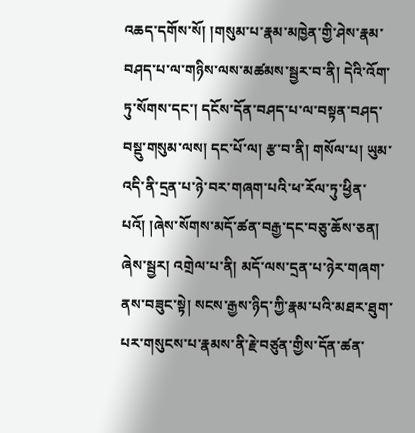འཆད་དགོས་སོ། །གསུམ་པ་རྣམ་མཁྱེན་གྱི་ཤེས་རྣམ་བཤད་པ་ལ་གཉིས་ལས་མཚམས་སྦྱར་བ་ནི། དེའི་འོག་ཏུ་སོགས་དང་། དངོས་དོན་བཤད་པ་ལ་བསྟན་བཤད་བསྡུ་གསུམ་ལས། དང་པོ་ལ། རྩ་བ་ནི། གསོལ་པ། ཡུམ་འདི་ནི་དྲན་པ་ཉེ་བར་གཞག་པའི་ཕ་རོལ་ཏུ་ཕྱིན་པའོ། །ཞེས་སོགས་མདོ་ཚན་བརྒྱ་དང་བཅུ་ཆོས་ཅན། ཞེས་སྦྱར། འགྲེལ་པ་ནི། མདོ་ལས་དྲན་པ་ཉེར་གཞག་ནས་བཟུང་སྟེ། སངས་རྒྱས་ཉིད་ཀྱི་རྣམ་པའི་མཐར་ཐུག་པར་གསུངས་པ་རྣམས་ནི་རྗེ་བཙུན་གྱིས་དོན་ཚན་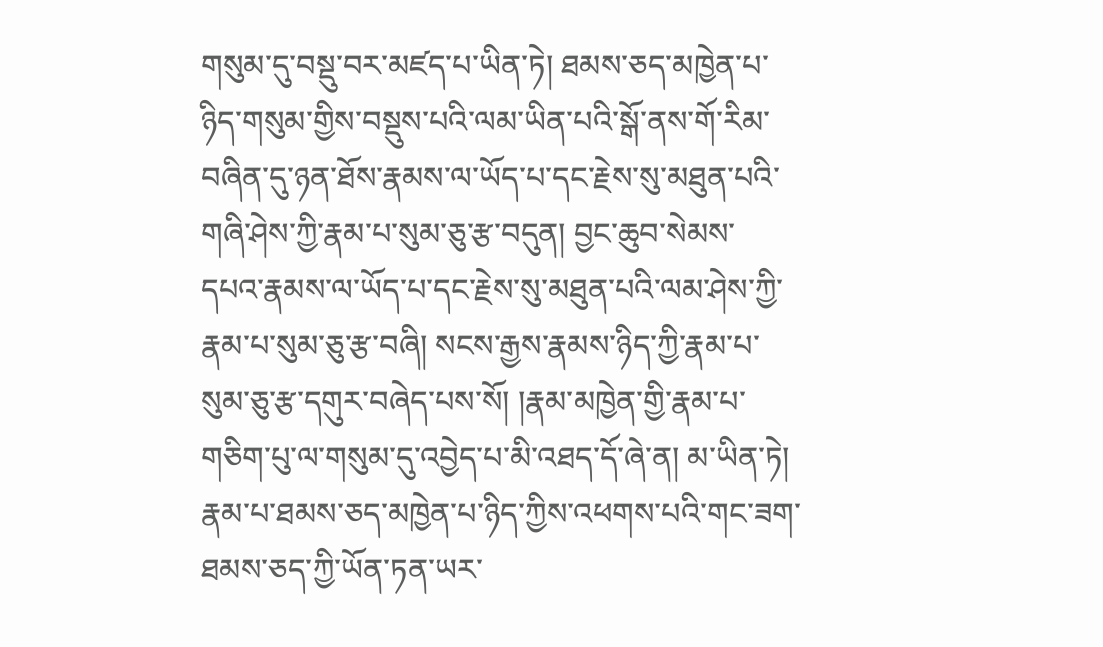གསུམ་དུ་བསྡུ་བར་མཛད་པ་ཡིན་ཏེ། ཐམས་ཅད་མཁྱེན་པ་ཉིད་གསུམ་གྱིས་བསྡུས་པའི་ལམ་ཡིན་པའི་སྒོ་ནས་གོ་རིམ་བཞིན་དུ་ཉན་ཐོས་རྣམས་ལ་ཡོད་པ་དང་རྗེས་སུ་མཐུན་པའི་གཞི་ཤེས་ཀྱི་རྣམ་པ་སུམ་ཅུ་རྩ་བདུན། བྱང་ཆུབ་སེམས་དཔའ་རྣམས་ལ་ཡོད་པ་དང་རྗེས་སུ་མཐུན་པའི་ལམ་ཤེས་ཀྱི་རྣམ་པ་སུམ་ཅུ་རྩ་བཞི། སངས་རྒྱས་རྣམས་ཉིད་ཀྱི་རྣམ་པ་སུམ་ཅུ་རྩ་དགུར་བཞེད་པས་སོ། །རྣམ་མཁྱེན་གྱི་རྣམ་པ་གཅིག་པུ་ལ་གསུམ་དུ་འབྱེད་པ་མི་འཐད་དོ་ཞེ་ན། མ་ཡིན་ཏེ། རྣམ་པ་ཐམས་ཅད་མཁྱེན་པ་ཉིད་ཀྱིས་འཕགས་པའི་གང་ཟག་ཐམས་ཅད་ཀྱི་ཡོན་ཏན་ཡར་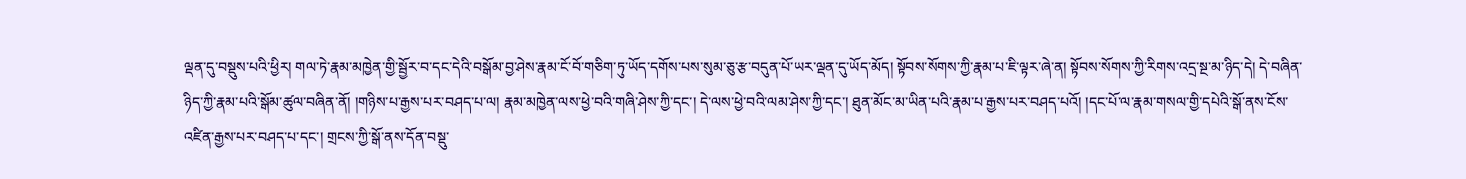ལྡན་དུ་བསྡུས་པའི་ཕྱིར། གལ་ཏེ་རྣམ་མཁྱེན་གྱི་སྦྱོར་བ་དང་དེའི་བསྒོམ་བྱ་ཤེས་རྣམ་ངོ་བོ་གཅིག་ཏུ་ཡོད་དགོས་པས་སུམ་ཅུ་རྩ་བདུན་པོ་ཡར་ལྡན་དུ་ཡོད་མོད། སྟོབས་སོགས་ཀྱི་རྣམ་པ་ཇི་ལྟར་ཞེ་ན། སྟོབས་སོགས་ཀྱི་རིགས་འདྲ་སྔ་མ་ཉིད་དེ། དེ་བཞིན་ཉིད་ཀྱི་རྣམ་པའི་སྒོམ་ཚུལ་བཞིན་ནོ། །གཉིས་པ་རྒྱས་པར་བཤད་པ་ལ། རྣམ་མཁྱེན་ལས་ཕྱེ་བའི་གཞི་ཤེས་ཀྱི་དང་། དེ་ལས་ཕྱེ་བའི་ལམ་ཤེས་ཀྱི་དང་། ཐུན་མོང་མ་ཡིན་པའི་རྣམ་པ་རྒྱས་པར་བཤད་པའོ། །དང་པོ་ལ་རྣམ་གསལ་གྱི་དཔེའི་སྒོ་ནས་ངོས་འཛིན་རྒྱས་པར་བཤད་པ་དང་། གྲངས་ཀྱི་སྒོ་ནས་དོན་བསྡུ་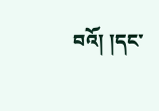བའོ། །དང་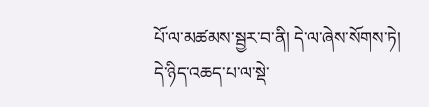པོ་ལ་མཚམས་སྦྱར་བ་ནི། དེ་ལ་ཞེས་སོགས་ཏེ། དེ་ཉིད་འཆད་པ་ལ་སྡེ་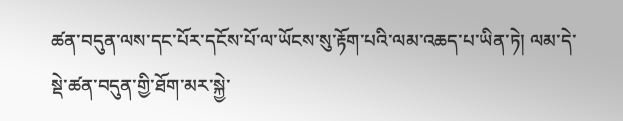ཚན་བདུན་ལས་དང་པོར་དངོས་པོ་ལ་ཡོངས་སུ་རྟོག་པའི་ལམ་འཆད་པ་ཡིན་ཏེ། ལམ་དེ་སྡེ་ཚན་བདུན་གྱི་ཐོག་མར་སྐྱེ་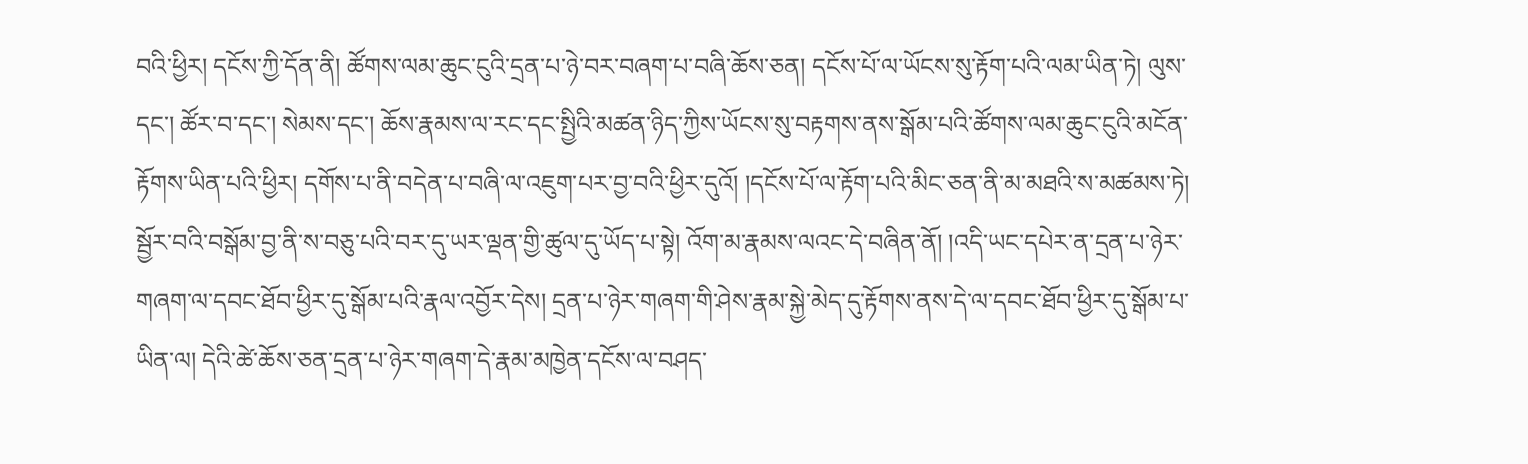བའི་ཕྱིར། དངོས་ཀྱི་དོན་ནི། ཚོགས་ལམ་ཆུང་ངུའི་དྲན་པ་ཉེ་བར་བཞག་པ་བཞི་ཆོས་ཅན། དངོས་པོ་ལ་ཡོངས་སུ་རྟོག་པའི་ལམ་ཡིན་ཏེ། ལུས་དང་། ཚོར་བ་དང་། སེམས་དང་། ཆོས་རྣམས་ལ་རང་དང་སྤྱིའི་མཚན་ཉིད་ཀྱིས་ཡོངས་སུ་བརྟགས་ནས་སྒོམ་པའི་ཚོགས་ལམ་ཆུང་ངུའི་མངོན་རྟོགས་ཡིན་པའི་ཕྱིར། དགོས་པ་ནི་བདེན་པ་བཞི་ལ་འཇུག་པར་བྱ་བའི་ཕྱིར་དུའོ། །དངོས་པོ་ལ་རྟོག་པའི་མིང་ཅན་ནི་མ་མཐའི་ས་མཚམས་ཏེ། སྦྱོར་བའི་བསྒོམ་བྱ་ནི་ས་བཅུ་པའི་བར་དུ་ཡར་ལྡན་གྱི་ཚུལ་དུ་ཡོད་པ་སྟེ། འོག་མ་རྣམས་ལའང་དེ་བཞིན་ནོ། །འདི་ཡང་དཔེར་ན་དྲན་པ་ཉེར་གཞག་ལ་དབང་ཐོབ་ཕྱིར་དུ་སྒོམ་པའི་རྣལ་འབྱོར་དེས། དྲན་པ་ཉེར་གཞག་གི་ཤེས་རྣམ་སྐྱེ་མེད་དུ་རྟོགས་ནས་དེ་ལ་དབང་ཐོབ་ཕྱིར་དུ་སྒོམ་པ་ཡིན་ལ། དེའི་ཚེ་ཆོས་ཅན་དྲན་པ་ཉེར་གཞག་དེ་རྣམ་མཁྱེན་དངོས་ལ་བཤད་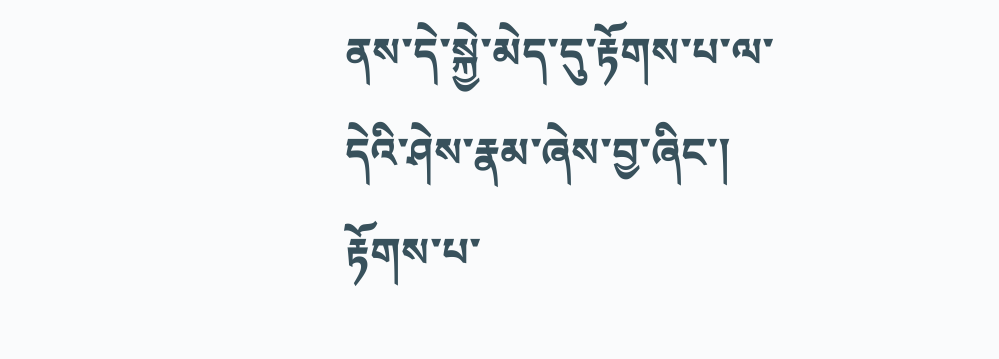ནས་དེ་སྐྱེ་མེད་དུ་རྟོགས་པ་ལ་དེའི་ཤེས་རྣམ་ཞེས་བྱ་ཞིང་། རྟོགས་པ་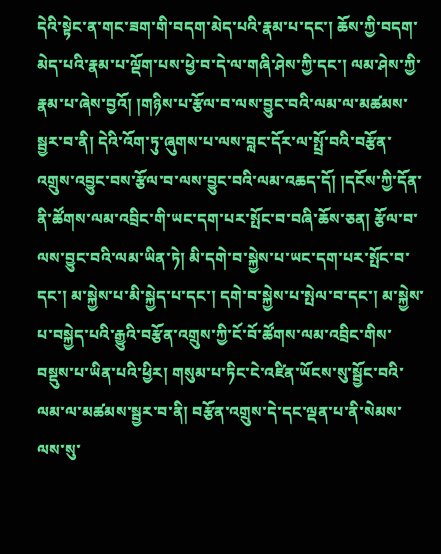དེའི་སྟེང་ན་གང་ཟག་གི་བདག་མེད་པའི་རྣམ་པ་དང་། ཆོས་ཀྱི་བདག་མེད་པའི་རྣམ་པ་ལྡོག་པས་ཕྱེ་བ་དེ་ལ་གཞི་ཤེས་ཀྱི་དང་། ལམ་ཤེས་ཀྱི་རྣམ་པ་ཞེས་བྱའོ། །གཉིས་པ་རྩོལ་བ་ལས་བྱུང་བའི་ལམ་ལ་མཚམས་སྦྱར་བ་ནི། དེའི་འོག་ཏུ་ཞུགས་པ་ལས་བླང་དོར་ལ་སྤྲོ་བའི་བརྩོན་འགྲུས་འབྱུང་བས་རྩོལ་བ་ལས་བྱུང་བའི་ལམ་འཆད་དོ། །དངོས་ཀྱི་དོན་ནི་ཚོགས་ལམ་འབྲིང་གི་ཡང་དག་པར་སྤོང་བ་བཞི་ཆོས་ཅན། རྩོལ་བ་ལས་བྱུང་བའི་ལམ་ཡིན་ཏེ། མི་དགེ་བ་སྐྱེས་པ་ཡང་དག་པར་སྤོང་བ་དང་། མ་སྐྱེས་པ་མི་སྐྱེད་པ་དང་། དགེ་བ་སྐྱེས་པ་སྤེལ་བ་དང་། མ་སྐྱེས་པ་བསྐྱེད་པའི་རྒྱུའི་བརྩོན་འགྲུས་ཀྱི་ངོ་བོ་ཚོགས་ལམ་འབྲིང་གིས་བསྡུས་པ་ཡིན་པའི་ཕྱིར། གསུམ་པ་ཏིང་ངེ་འཛིན་ཡོངས་སུ་སྦྱོང་བའི་ལམ་ལ་མཚམས་སྦྱར་བ་ནི། བརྩོན་འགྲུས་དེ་དང་ལྡན་པ་ནི་སེམས་ལས་སུ་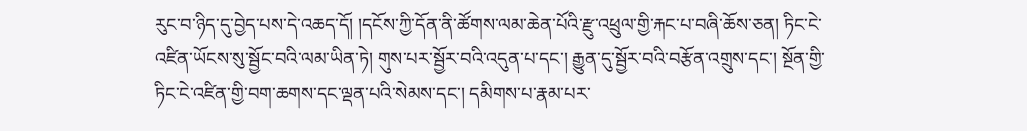རུང་བ་ཉིད་དུ་བྱེད་པས་དེ་འཆད་དོ། །དངོས་ཀྱི་དོན་ནི་ཚོགས་ལམ་ཆེན་པོའི་རྫུ་འཕྲུལ་གྱི་རྐང་པ་བཞི་ཆོས་ཅན། ཏིང་ངེ་འཛིན་ཡོངས་སུ་སྦྱོང་བའི་ལམ་ཡིན་ཏེ། གུས་པར་སྦྱོར་བའི་འདུན་པ་དང་། རྒྱུན་དུ་སྦྱོར་བའི་བརྩོན་འགྲུས་དང་། སྔོན་གྱི་ཏིང་ངེ་འཛིན་གྱི་བག་ཆགས་དང་ལྡན་པའི་སེམས་དང་། དམིགས་པ་རྣམ་པར་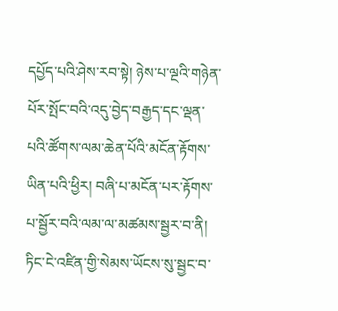དཔྱོད་པའི་ཤེས་རབ་སྟེ། ཉེས་པ་ལྔའི་གཉེན་པོར་སྤོང་བའི་འདུ་བྱེད་བརྒྱད་དང་ལྡན་པའི་ཚོགས་ལམ་ཆེན་པོའི་མངོན་རྟོགས་ཡིན་པའི་ཕྱིར། བཞི་པ་མངོན་པར་རྟོགས་པ་སྦྱོར་བའི་ལམ་ལ་མཚམས་སྦྱར་བ་ནི། ཏིང་ངེ་འཛིན་གྱི་སེམས་ཡོངས་སུ་སྦྱང་བ་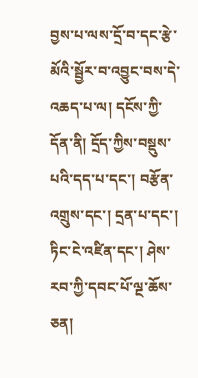བྱས་པ་ལས་དྲོ་བ་དང་རྩེ་མོའི་སྦྱོར་བ་འབྱུང་བས་དེ་འཆད་པ་ལ། དངོས་ཀྱི་དོན་ནི། དྲོད་ཀྱིས་བསྡུས་པའི་དད་པ་དང་། བརྩོན་འགྲུས་དང་། དྲན་པ་དང་། ཏིང་ངེ་འཛིན་དང་། ཤེས་རབ་ཀྱི་དབང་པོ་ལྔ་ཆོས་ཅན།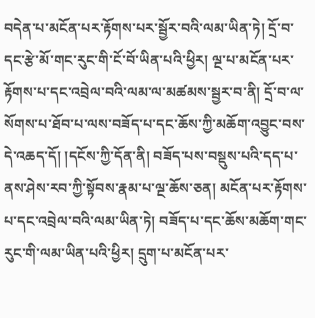བདེན་པ་མངོན་པར་རྟོགས་པར་སྦྱོར་བའི་ལམ་ཡིན་ཏེ། དྲོ་བ་དང་རྩེ་མོ་གང་རུང་གི་ངོ་བོ་ཡིན་པའི་ཕྱིར། ལྔ་པ་མངོན་པར་རྟོགས་པ་དང་འབྲེལ་བའི་ལམ་ལ་མཚམས་སྦྱར་བ་ནི། དྲོ་བ་ལ་སོགས་པ་ཐོབ་པ་ལས་བཟོད་པ་དང་ཆོས་ཀྱི་མཆོག་འབྱུང་བས་དེ་འཆད་དོ། །དངོས་ཀྱི་དོན་ནི། བཟོད་པས་བསྡུས་པའི་དད་པ་ནས་ཤེས་རབ་ཀྱི་སྟོབས་རྣམ་པ་ལྔ་ཆོས་ཅན། མངོན་པར་རྟོགས་པ་དང་འབྲེལ་བའི་ལམ་ཡིན་ཏེ། བཟོད་པ་དང་ཆོས་མཆོག་གང་རུང་གི་ལམ་ཡིན་པའི་ཕྱིར། དྲུག་པ་མངོན་པར་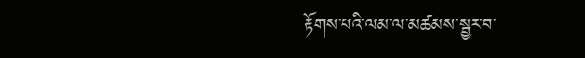རྟོགས་པའི་ལམ་ལ་མཚམས་སྦྱར་བ་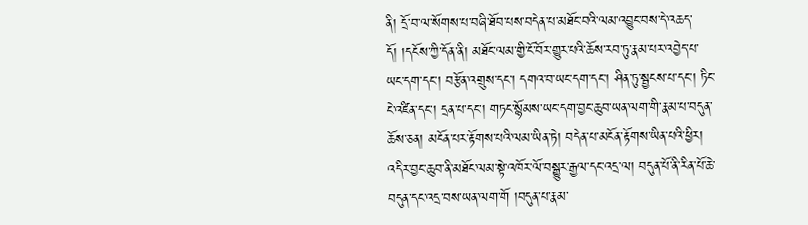ནི། དྲོ་བ་ལ་སོགས་པ་བཞི་ཐོབ་པས་བདེན་པ་མཐོང་བའི་ལམ་འབྱུང་བས་དེ་འཆད་དོ། །དངོས་ཀྱི་དོན་ནི། མཐོང་ལམ་གྱི་ངོ་བོར་གྱུར་པའི་ཆོས་རབ་ཏུ་རྣམ་པར་འབྱེད་པ་ཡང་དག་དང་། བརྩོན་འགྲུས་དང་། དགའ་བ་ཡང་དག་དང་། ཤིན་ཏུ་སྦྱངས་པ་དང་། ཏིང་ངེ་འཛིན་དང་། དྲན་པ་དང་། གཏང་སྙོམས་ཡང་དག་བྱང་ཆུབ་ཡན་ལག་གི་རྣམ་པ་བདུན་ཆོས་ཅན། མངོན་པར་རྟོགས་པའི་ལམ་ཡིན་ཏེ། བདེན་པ་མངོན་རྟོགས་ཡིན་པའི་ཕྱིར། འདིར་བྱང་ཆུབ་ནི་མཐོང་ལམ་སྟེ་འཁོར་ལོ་བསྒྱུར་རྒྱལ་དང་འདྲ་ལ། བདུན་པོ་ནི་རིན་པོ་ཆེ་བདུན་དང་འདྲ་བས་ཡན་ལག་གོ །བདུན་པ་རྣམ་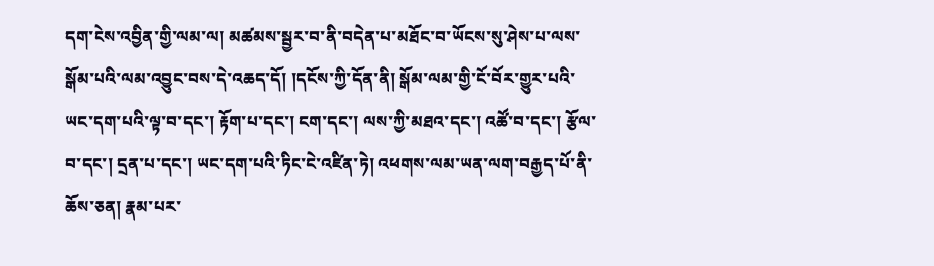དག་ངེས་འབྱིན་གྱི་ལམ་ལ། མཚམས་སྦྱར་བ་ནི་བདེན་པ་མཐོང་བ་ཡོངས་སུ་ཤེས་པ་ལས་སྒོམ་པའི་ལམ་འབྱུང་བས་དེ་འཆད་དོ། །དངོས་ཀྱི་དོན་ནི། སྒོམ་ལམ་གྱི་ངོ་བོར་གྱུར་པའི་ཡང་དག་པའི་ལྟ་བ་དང་། རྟོག་པ་དང་། ངག་དང་། ལས་ཀྱི་མཐའ་དང་། འཚོ་བ་དང་། རྩོལ་བ་དང་། དྲན་པ་དང་། ཡང་དག་པའི་ཏིང་ངེ་འཛིན་ཏེ། འཕགས་ལམ་ཡན་ལག་བརྒྱད་པོ་ནི་ཆོས་ཅན། རྣམ་པར་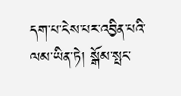དག་པ་ངེས་པར་འབྱིན་པའི་ལམ་ཡིན་ཏེ། སྒོམ་སྤང་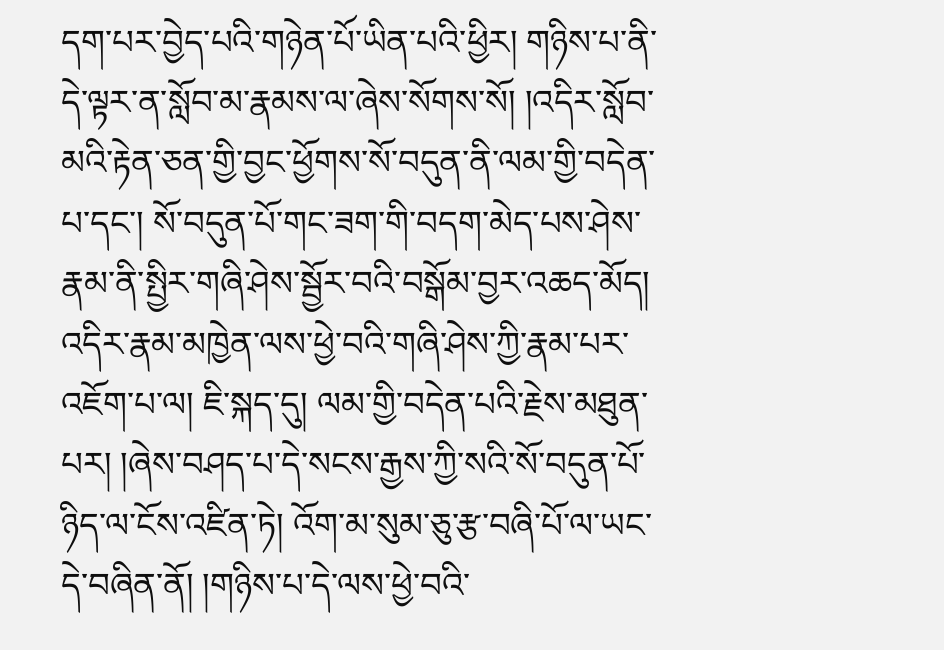དག་པར་བྱེད་པའི་གཉེན་པོ་ཡིན་པའི་ཕྱིར། གཉིས་པ་ནི་དེ་ལྟར་ན་སློབ་མ་རྣམས་ལ་ཞེས་སོགས་སོ། །འདིར་སློབ་མའི་རྟེན་ཅན་གྱི་བྱང་ཕྱོགས་སོ་བདུན་ནི་ལམ་གྱི་བདེན་པ་དང་། སོ་བདུན་པོ་གང་ཟག་གི་བདག་མེད་པས་ཤེས་རྣམ་ནི་སྤྱིར་གཞི་ཤེས་སྦྱོར་བའི་བསྒོམ་བྱར་འཆད་མོད། འདིར་རྣམ་མཁྱེན་ལས་ཕྱེ་བའི་གཞི་ཤེས་ཀྱི་རྣམ་པར་འཇོག་པ་ལ། ཇི་སྐད་དུ། ལམ་གྱི་བདེན་པའི་རྗེས་མཐུན་པར། །ཞེས་བཤད་པ་དེ་སངས་རྒྱས་ཀྱི་སའི་སོ་བདུན་པོ་ཉིད་ལ་ངོས་འཛིན་ཏེ། འོག་མ་སུམ་ཅུ་རྩ་བཞི་པོ་ལ་ཡང་དེ་བཞིན་ནོ། །གཉིས་པ་དེ་ལས་ཕྱེ་བའི་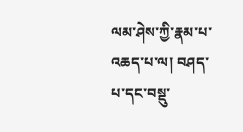ལམ་ཤེས་ཀྱི་རྣམ་པ་འཆད་པ་ལ། བཤད་པ་དང་བསྡུ་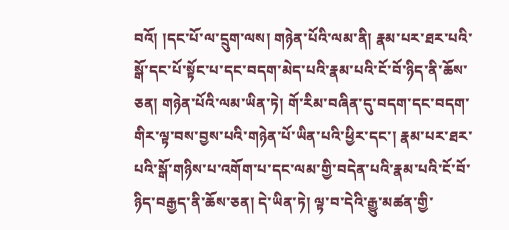བའོ། །དང་པོ་ལ་དྲུག་ལས། གཉེན་པོའི་ལམ་ནི། རྣམ་པར་ཐར་པའི་སྒོ་དང་པོ་སྟོང་པ་དང་བདག་མེད་པའི་རྣམ་པའི་ངོ་བོ་ཉིད་ནི་ཆོས་ཅན། གཉེན་པོའི་ལམ་ཡིན་ཏེ། གོ་རིམ་བཞིན་དུ་བདག་དང་བདག་གིར་ལྟ་བས་བྱས་པའི་གཉེན་པོ་ཡིན་པའི་ཕྱིར་དང་། རྣམ་པར་ཐར་པའི་སྒོ་གཉིས་པ་འགོག་པ་དང་ལམ་གྱི་བདེན་པའི་རྣམ་པའི་ངོ་བོ་ཉིད་བརྒྱད་ནི་ཆོས་ཅན། དེ་ཡིན་ཏེ། ལྟ་བ་དེའི་རྒྱུ་མཚན་གྱི་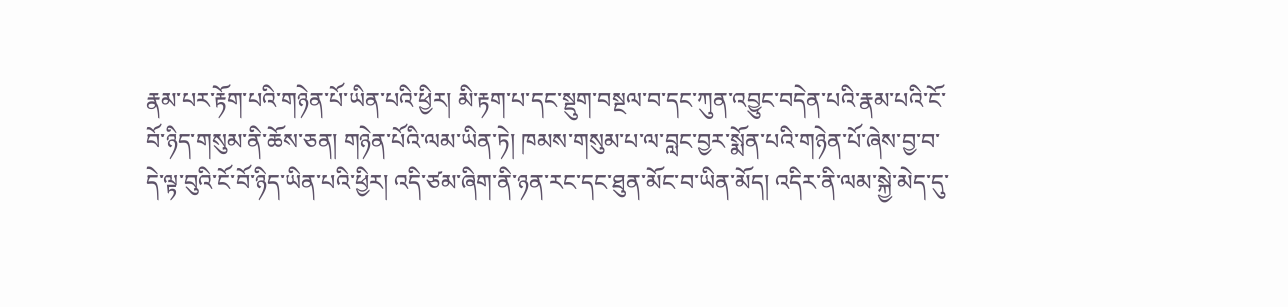རྣམ་པར་རྟོག་པའི་གཉེན་པོ་ཡིན་པའི་ཕྱིར། མི་རྟག་པ་དང་སྡུག་བསྔལ་བ་དང་ཀུན་འབྱུང་བདེན་པའི་རྣམ་པའི་ངོ་བོ་ཉིད་གསུམ་ནི་ཆོས་ཅན། གཉེན་པོའི་ལམ་ཡིན་ཏེ། ཁམས་གསུམ་པ་ལ་བླང་བྱར་སྨོན་པའི་གཉེན་པོ་ཞེས་བྱ་བ་དེ་ལྟ་བུའི་ངོ་བོ་ཉིད་ཡིན་པའི་ཕྱིར། འདི་ཙམ་ཞིག་ནི་ཉན་རང་དང་ཐུན་མོང་བ་ཡིན་མོད། འདིར་ནི་ལམ་སྐྱེ་མེད་དུ་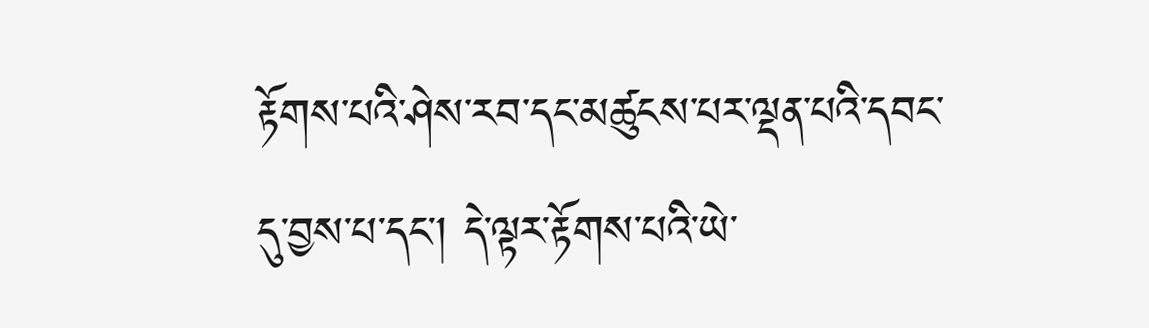རྟོགས་པའི་ཤེས་རབ་དང་མཚུངས་པར་ལྡན་པའི་དབང་དུ་བྱས་པ་དང་། དེ་ལྟར་རྟོགས་པའི་ཡེ་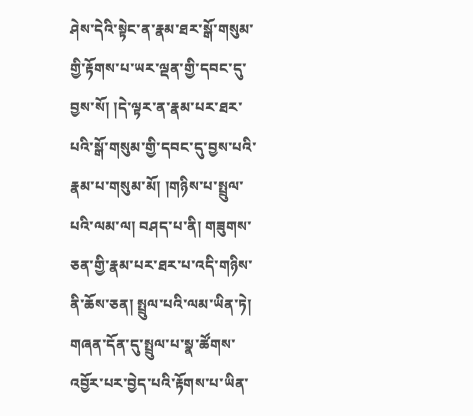ཤེས་དེའི་སྟེང་ན་རྣམ་ཐར་སྒོ་གསུམ་གྱི་རྟོགས་པ་ཡར་ལྡན་གྱི་དབང་དུ་བྱས་སོ། །དེ་ལྟར་ན་རྣམ་པར་ཐར་པའི་སྒོ་གསུམ་གྱི་དབང་དུ་བྱས་པའི་རྣམ་པ་གསུམ་མོ། །གཉིས་པ་སྤྲུལ་པའི་ལམ་ལ། བཤད་པ་ནི། གཟུགས་ཅན་གྱི་རྣམ་པར་ཐར་པ་འདི་གཉིས་ནི་ཆོས་ཅན། སྤྲུལ་པའི་ལམ་ཡིན་ཏེ། གཞན་དོན་དུ་སྤྲུལ་པ་སྣ་ཚོགས་འབྱོར་པར་བྱེད་པའི་རྟོགས་པ་ཡིན་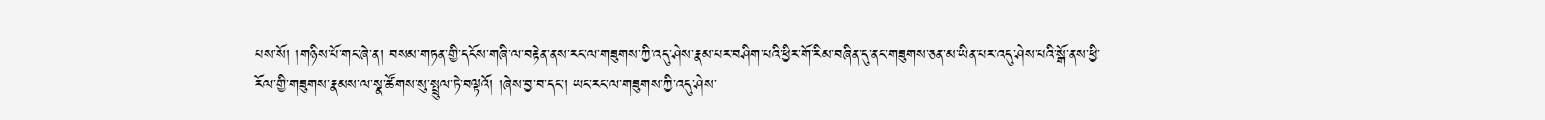པས་སོ། །གཉིས་པོ་གང་ཞེ་ན། བསམ་གཏན་གྱི་དངོས་གཞི་ལ་བརྟེན་ནས་རང་ལ་གཟུགས་ཀྱི་འདུ་ཤེས་རྣམ་པར་བཤིག་པའི་ཕྱིར་གོ་རིམ་བཞིན་དུ་ནང་གཟུགས་ཅན་མ་ཡིན་པར་འདུ་ཤེས་པའི་སྒོ་ནས་ཕྱི་རོལ་གྱི་གཟུགས་རྣམས་ལ་སྣ་ཚོགས་སུ་སྤྲུལ་ཏེ་བལྟའོ། །ཞེས་བྱ་བ་དང་། ཡང་རང་ལ་གཟུགས་ཀྱི་འདུ་ཤེས་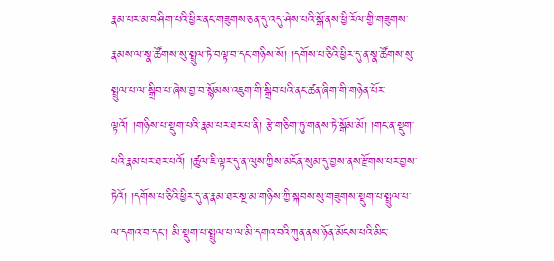རྣམ་པར་མ་བཤིག་པའི་ཕྱིར་ནང་གཟུགས་ཅན་དུ་འདུ་ཤེས་པའི་སྒོ་ནས་ཕྱི་རོལ་གྱི་གཟུགས་རྣམས་ལ་སྣ་ཚོགས་སུ་སྤྲུལ་ཏེ་བལྟ་བ་དང་གཉིས་སོ། །དགོས་པ་ཅིའི་ཕྱིར་དུ་ན་སྣ་ཚོགས་སུ་སྤྲུལ་པ་ལ་སྒྲིབ་པ་ཞེས་བྱ་བ་སྙོམས་འཇུག་གི་སྒྲིབ་པའི་ནང་ཚན་ཞིག་གི་གཉེན་པོར་ལྟའོ། །གཉིས་པ་སྡུག་པའི་རྣམ་པར་ཐར་པ་ནི། རྩེ་གཅིག་ཏུ་གནས་ཏེ་སྒོམ་མོ། །གང་ན་སྡུག་པའི་རྣམ་པར་ཐར་པའོ། །ཚུལ་ཇི་ལྟར་དུ་ན་ལུས་ཀྱིས་མངོན་སུམ་དུ་བྱས་ནས་རྫོགས་པར་བྱས་ཏེའོ། །དགོས་པ་ཅིའི་ཕྱིར་དུ་ན་རྣམ་ཐར་སྔ་མ་གཉིས་ཀྱི་སྐབས་སུ་གཟུགས་སྡུག་པ་སྤྲུལ་པ་ལ་དགའ་བ་དང་། མི་སྡུག་པ་སྤྲུལ་པ་ལ་མི་དགའ་བའི་ཀུན་ནས་ཉོན་མོངས་པའི་མིང་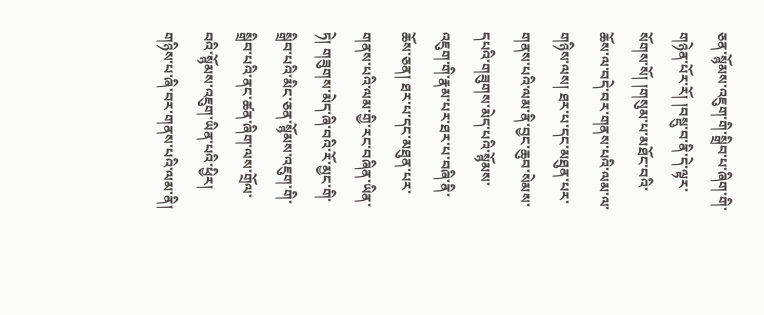ཅན་སྙོམས་འཇུག་གི་སྒྲིབ་པ་ཞིག་གི་གཉེན་པོར་རོ། །བསྡུ་བ་ནི་དེ་ལྟར་སོགས་སོ། །གསུམ་པ་མཐོང་བའི་ཆོས་ལ་བདེ་བར་གནས་པའི་ལམ་ལ་གཉིས་ལས། ཐར་པ་དང་མཐུན་པར་གནས་པའི་ལམ་ནི་བྱང་ཆུབ་སེམས་དཔའི་གཟུགས་མེད་པའི་སྙོམས་འཇུག་གི་རྣམ་པར་ཐར་པ་བཞི་ནི་ཆོས་ཅན། ཐར་པ་དང་མཐུན་པར་གནས་པའི་ལམ་གྱི་རང་བཞིན་ཡིན་ཏེ། གཟུགས་མེད་ཞི་བའི་རོ་མྱང་གི་སྒྲིབ་པའི་མིང་ཅན་སྙོམས་འཇུག་གི་སྒྲིབ་པའི་ནང་ཚན་ཞིག་ལས་གྲོལ་བའི་སྙོམས་འཇུག་ཡིན་པའི་ཕྱིར། གཉིས་པ་ཞི་བར་གནས་པའི་ལམ་ནི།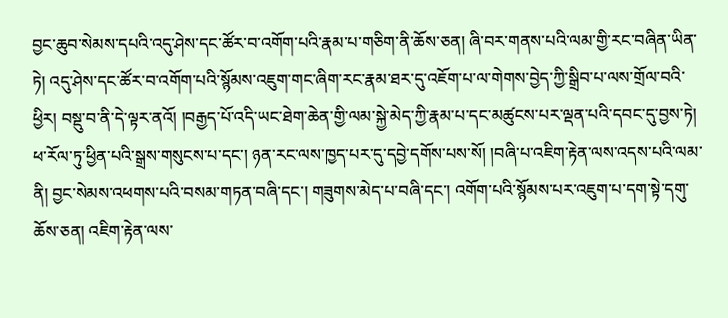བྱང་ཆུབ་སེམས་དཔའི་འདུ་ཤེས་དང་ཚོར་བ་འགོག་པའི་རྣམ་པ་གཅིག་ནི་ཆོས་ཅན། ཞི་བར་གནས་པའི་ལམ་གྱི་རང་བཞིན་ཡིན་ཏེ། འདུ་ཤེས་དང་ཚོར་བ་འགོག་པའི་སྙོམས་འཇུག་གང་ཞིག་རང་རྣམ་ཐར་དུ་འཇོག་པ་ལ་གེགས་བྱེད་ཀྱི་སྒྲིབ་པ་ལས་གྲོལ་བའི་ཕྱིར། བསྡུ་བ་ནི་དེ་ལྟར་ནའོ། །བརྒྱད་པོ་འདི་ཡང་ཐེག་ཆེན་གྱི་ལམ་སྐྱེ་མེད་ཀྱི་རྣམ་པ་དང་མཚུངས་པར་ལྡན་པའི་དབང་དུ་བྱས་ཏེ། ཕ་རོལ་ཏུ་ཕྱིན་པའི་སྒྲས་གསུངས་པ་དང་། ཉན་རང་ལས་ཁྱད་པར་དུ་དབྱེ་དགོས་པས་སོ། །བཞི་པ་འཇིག་རྟེན་ལས་འདས་པའི་ལམ་ནི། བྱང་སེམས་འཕགས་པའི་བསམ་གཏན་བཞི་དང་། གཟུགས་མེད་པ་བཞི་དང་། འགོག་པའི་སྙོམས་པར་འཇུག་པ་དག་སྟེ་དགུ་ཆོས་ཅན། འཇིག་རྟེན་ལས་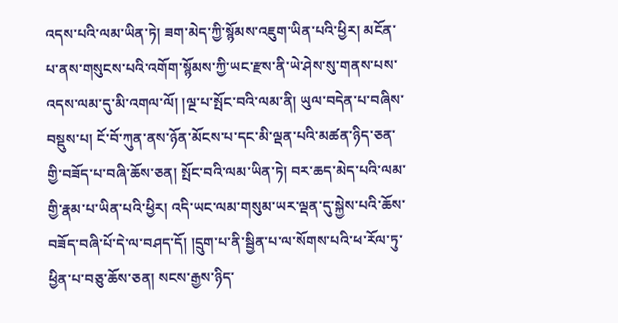འདས་པའི་ལམ་ཡིན་ཏེ། ཟག་མེད་ཀྱི་སྙོམས་འཇུག་ཡིན་པའི་ཕྱིར། མངོན་པ་ནས་གསུངས་པའི་འགོག་སྙོམས་ཀྱི་ཡང་རྫས་ནི་ཡེ་ཤེས་སུ་གནས་པས་འདས་ལམ་དུ་མི་འགལ་ལོ། །ལྔ་པ་སྤོང་བའི་ལམ་ནི། ཡུལ་བདེན་པ་བཞིས་བསྡུས་པ། ངོ་བོ་ཀུན་ནས་ཉོན་མོངས་པ་དང་མི་ལྡན་པའི་མཚན་ཉིད་ཅན་གྱི་བཟོད་པ་བཞི་ཆོས་ཅན། སྤོང་བའི་ལམ་ཡིན་ཏེ། བར་ཆད་མེད་པའི་ལམ་གྱི་རྣམ་པ་ཡིན་པའི་ཕྱིར། འདི་ཡང་ལམ་གསུམ་ཡར་ལྡན་དུ་སྐྱེས་པའི་ཆོས་བཟོད་བཞི་པོ་དེ་ལ་བཤད་དོ། །དྲུག་པ་ནི་སྦྱིན་པ་ལ་སོགས་པའི་ཕ་རོལ་ཏུ་ཕྱིན་པ་བཅུ་ཆོས་ཅན། སངས་རྒྱས་ཉིད་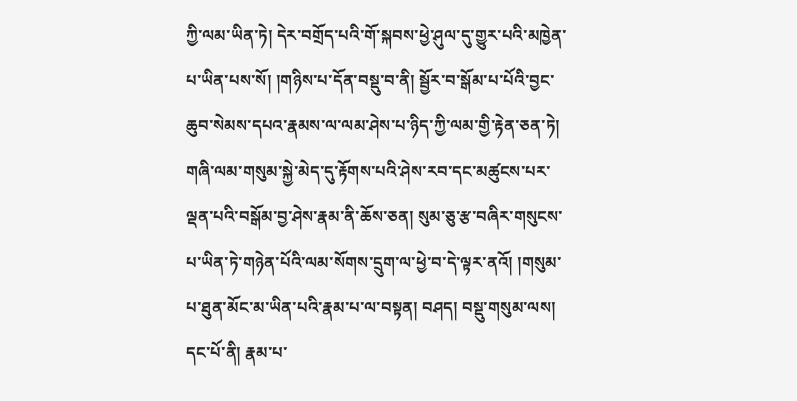ཀྱི་ལམ་ཡིན་ཏེ། དེར་བགྲོད་པའི་གོ་སྐབས་ཕྱེ་ཤུལ་དུ་གྱུར་པའི་མཁྱེན་པ་ཡིན་པས་སོ། །གཉིས་པ་དོན་བསྡུ་བ་ནི། སྦྱོར་བ་སྒོམ་པ་པོའི་བྱང་ཆུབ་སེམས་དཔའ་རྣམས་ལ་ལམ་ཤེས་པ་ཉིད་ཀྱི་ལམ་གྱི་རྟེན་ཅན་ཏེ། གཞི་ལམ་གསུམ་སྐྱེ་མེད་དུ་རྟོགས་པའི་ཤེས་རབ་དང་མཚུངས་པར་ལྡན་པའི་བསྒོམ་བྱ་ཤེས་རྣམ་ནི་ཆོས་ཅན། སུམ་ཅུ་རྩ་བཞིར་གསུངས་པ་ཡིན་ཏེ་གཉེན་པོའི་ལམ་སོགས་དྲུག་ལ་ཕྱེ་བ་དེ་ལྟར་ནའོ། །གསུམ་པ་ཐུན་མོང་མ་ཡིན་པའི་རྣམ་པ་ལ་བསྟན། བཤད། བསྡུ་གསུམ་ལས། དང་པོ་ནི། རྣམ་པ་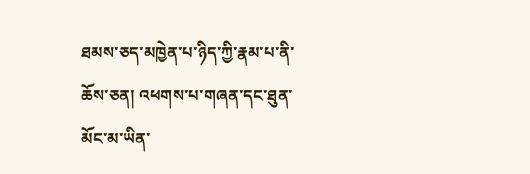ཐམས་ཅད་མཁྱེན་པ་ཉིད་ཀྱི་རྣམ་པ་ནི་ཆོས་ཅན། འཕགས་པ་གཞན་དང་ཐུན་མོང་མ་ཡིན་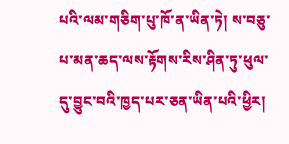པའི་ལམ་གཅིག་པུ་ཁོ་ན་ཡིན་ཏེ། ས་བཅུ་པ་མན་ཆད་ལས་རྟོགས་རིས་ཤིན་ཏུ་ཕུལ་དུ་བྱུང་བའི་ཁྱད་པར་ཅན་ཡིན་པའི་ཕྱིར།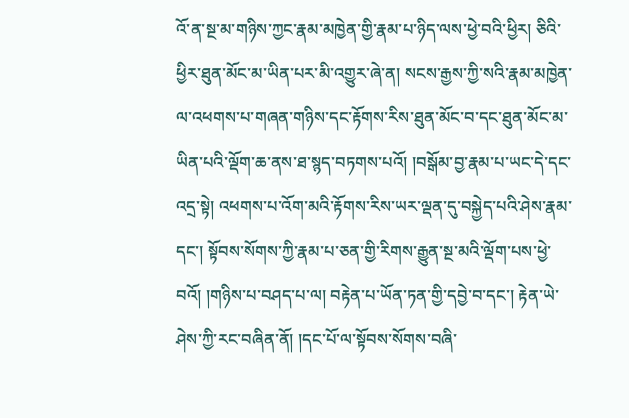འོ་ན་སྔ་མ་གཉིས་ཀྱང་རྣམ་མཁྱེན་གྱི་རྣམ་པ་ཉིད་ལས་ཕྱེ་བའི་ཕྱིར། ཅིའི་ཕྱིར་ཐུན་མོང་མ་ཡིན་པར་མི་འགྱུར་ཞེ་ན། སངས་རྒྱས་ཀྱི་སའི་རྣམ་མཁྱེན་ལ་འཕགས་པ་གཞན་གཉིས་དང་རྟོགས་རིས་ཐུན་མོང་བ་དང་ཐུན་མོང་མ་ཡིན་པའི་ལྡོག་ཆ་ནས་ཐ་སྙད་བཏགས་པའོ། །བསྒོམ་བྱ་རྣམ་པ་ཡང་དེ་དང་འདྲ་སྟེ། འཕགས་པ་འོག་མའི་རྟོགས་རིས་ཡར་ལྡན་དུ་བསྐྱེད་པའི་ཤེས་རྣམ་དང་། སྟོབས་སོགས་ཀྱི་རྣམ་པ་ཅན་གྱི་རིགས་རྒྱུན་སྔ་མའི་ལྡོག་པས་ཕྱེ་བའོ། །གཉིས་པ་བཤད་པ་ལ། བརྟེན་པ་ཡོན་ཏན་གྱི་དབྱེ་བ་དང་། རྟེན་ཡེ་ཤེས་ཀྱི་རང་བཞིན་ནོ། །དང་པོ་ལ་སྟོབས་སོགས་བཞི་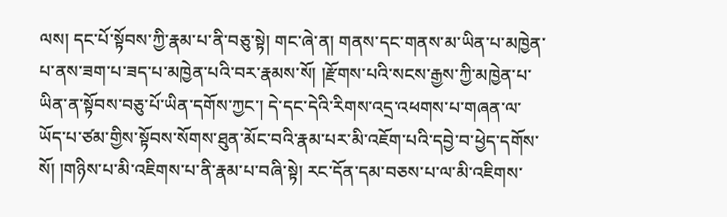ལས། དང་པོ་སྟོབས་ཀྱི་རྣམ་པ་ནི་བཅུ་སྟེ། གང་ཞེ་ན། གནས་དང་གནས་མ་ཡིན་པ་མཁྱེན་པ་ནས་ཟག་པ་ཟད་པ་མཁྱེན་པའི་བར་རྣམས་སོ། །རྫོགས་པའི་སངས་རྒྱས་ཀྱི་མཁྱེན་པ་ཡིན་ན་སྟོབས་བཅུ་པོ་ཡིན་དགོས་ཀྱང་། དེ་དང་དེའི་རིགས་འདྲ་འཕགས་པ་གཞན་ལ་ཡོད་པ་ཙམ་གྱིས་སྟོབས་སོགས་ཐུན་མོང་བའི་རྣམ་པར་མི་འཇོག་པའི་དབྱེ་བ་ཕྱེད་དགོས་སོ། །གཉིས་པ་མི་འཇིགས་པ་ནི་རྣམ་པ་བཞི་སྟེ། རང་དོན་དམ་བཅས་པ་ལ་མི་འཇིགས་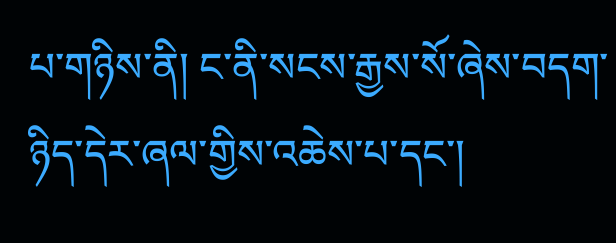པ་གཉིས་ནི། ང་ནི་སངས་རྒྱས་སོ་ཞེས་བདག་ཉིད་དེར་ཞལ་གྱིས་འཆེས་པ་དང་།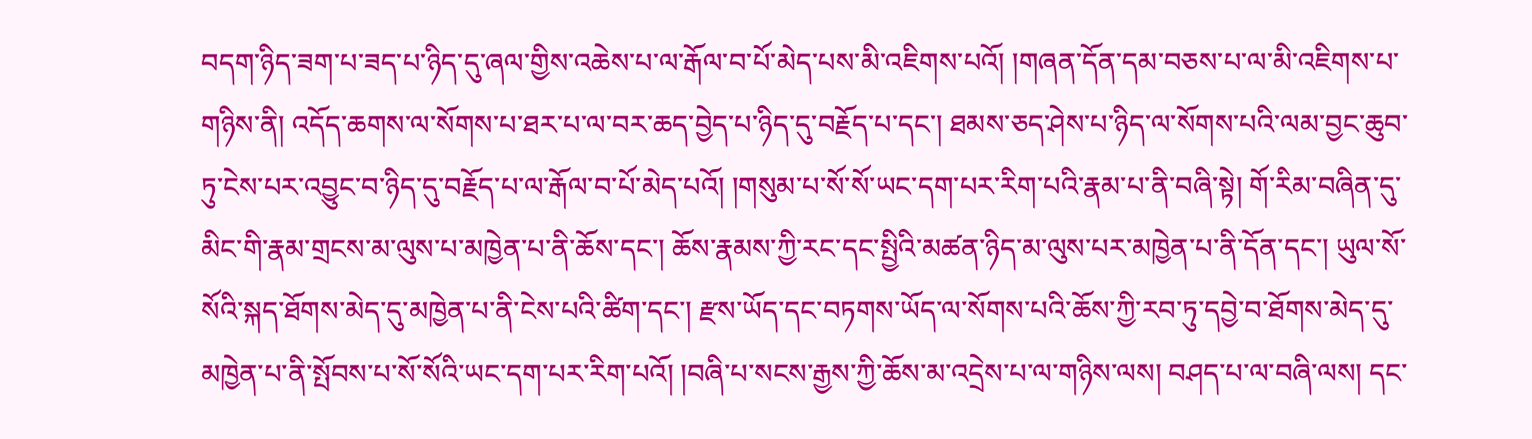བདག་ཉིད་ཟག་པ་ཟད་པ་ཉིད་དུ་ཞལ་གྱིས་འཆེས་པ་ལ་རྒོལ་བ་པོ་མེད་པས་མི་འཇིགས་པའོ། །གཞན་དོན་དམ་བཅས་པ་ལ་མི་འཇིགས་པ་གཉིས་ནི། འདོད་ཆགས་ལ་སོགས་པ་ཐར་པ་ལ་བར་ཆད་བྱེད་པ་ཉིད་དུ་བརྗོད་པ་དང་། ཐམས་ཅད་ཤེས་པ་ཉིད་ལ་སོགས་པའི་ལམ་བྱང་ཆུབ་ཏུ་ངེས་པར་འབྱུང་བ་ཉིད་དུ་བརྗོད་པ་ལ་རྒོལ་བ་པོ་མེད་པའོ། །གསུམ་པ་སོ་སོ་ཡང་དག་པར་རིག་པའི་རྣམ་པ་ནི་བཞི་སྟེ། གོ་རིམ་བཞིན་དུ་མིང་གི་རྣམ་གྲངས་མ་ལུས་པ་མཁྱེན་པ་ནི་ཆོས་དང་། ཆོས་རྣམས་ཀྱི་རང་དང་སྤྱིའི་མཚན་ཉིད་མ་ལུས་པར་མཁྱེན་པ་ནི་དོན་དང་། ཡུལ་སོ་སོའི་སྐད་ཐོགས་མེད་དུ་མཁྱེན་པ་ནི་ངེས་པའི་ཚིག་དང་། རྫས་ཡོད་དང་བཏགས་ཡོད་ལ་སོགས་པའི་ཆོས་ཀྱི་རབ་ཏུ་དབྱེ་བ་ཐོགས་མེད་དུ་མཁྱེན་པ་ནི་སྤོབས་པ་སོ་སོའི་ཡང་དག་པར་རིག་པའོ། །བཞི་པ་སངས་རྒྱས་ཀྱི་ཆོས་མ་འདྲེས་པ་ལ་གཉིས་ལས། བཤད་པ་ལ་བཞི་ལས། དང་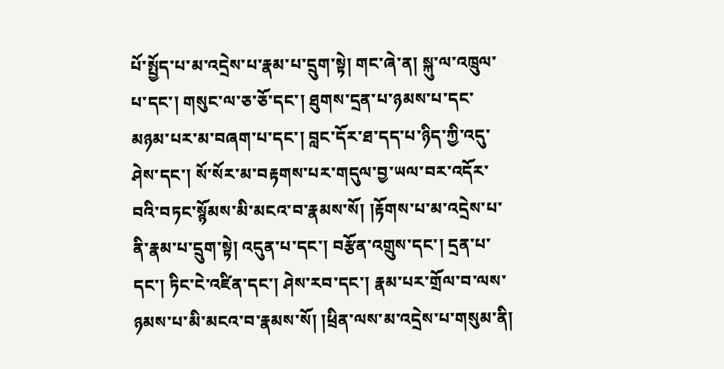པོ་སྤྱོད་པ་མ་འདྲེས་པ་རྣམ་པ་དྲུག་སྟེ། གང་ཞེ་ན། སྐུ་ལ་འཁྲུལ་པ་དང་། གསུང་ལ་ཅ་ཅོ་དང་། ཐུགས་དྲན་པ་ཉམས་པ་དང་མཉམ་པར་མ་བཞག་པ་དང་། བླང་དོར་ཐ་དད་པ་ཉིད་ཀྱི་འདུ་ཤེས་དང་། སོ་སོར་མ་བརྟགས་པར་གདུལ་བྱ་ཡལ་བར་འདོར་བའི་བཏང་སྙོམས་མི་མངའ་བ་རྣམས་སོ། །རྟོགས་པ་མ་འདྲེས་པ་ནི་རྣམ་པ་དྲུག་སྟེ། འདུན་པ་དང་། བརྩོན་འགྲུས་དང་། དྲན་པ་དང་། ཏིང་ངེ་འཛིན་དང་། ཤེས་རབ་དང་། རྣམ་པར་གྲོལ་བ་ལས་ཉམས་པ་མི་མངའ་བ་རྣམས་སོ། །ཕྲིན་ལས་མ་འདྲེས་པ་གསུམ་ནི།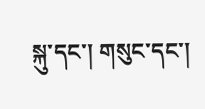སྐུ་དང་། གསུང་དང་།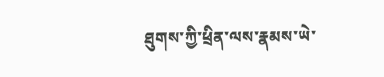ཐུགས་ཀྱི་ཕྲིན་ལས་རྣམས་ཡེ་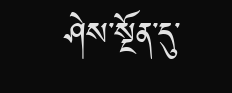ཤེས་སྔོན་དུ་